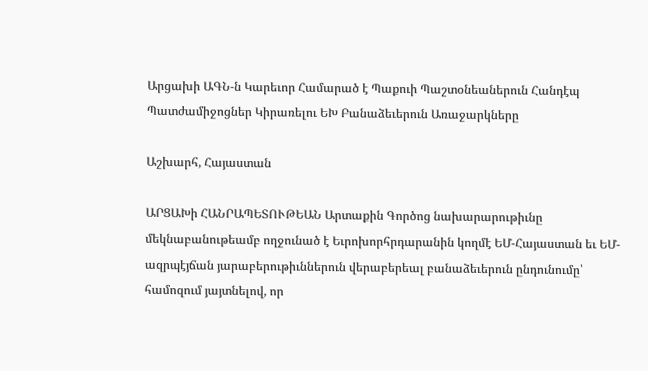Արցախի ԱԳՆ-ն Կարեւոր Համարած է Պաքուի Պաշտօնեաներուն Հանդէպ Պատժամիջոցներ Կիրառելու ԵԽ Բանաձեւերուն Առաջարկները

Աշխարհ, Հայաստան

ԱՐՑԱԽի ՀԱՆՐԱՊԵՏՈՒԹԵԱՆ Արտաքին Գործոց նախարարութիւնը մեկնաբանութեամբ ողջունած է Եւրոխորհրդարանին կողմէ ԵՄ-Հայաստան եւ ԵՄ-ազրպէյճան յարաբերութիւններուն վերաբերեալ բանաձեւերուն ընդունումը՝ համոզում յայտնելով, որ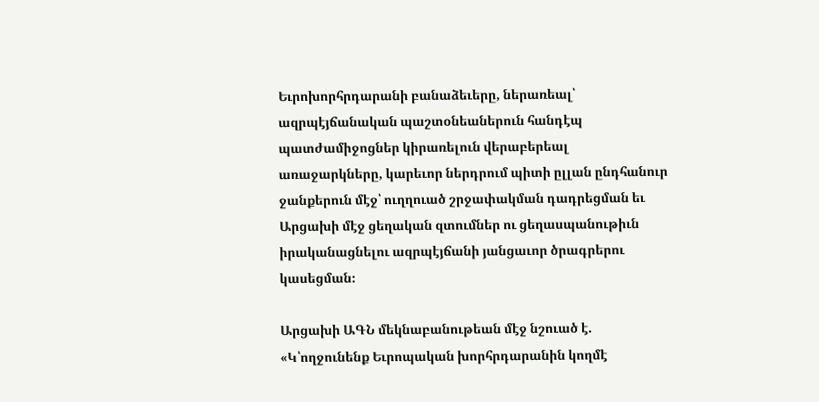Եւրոխորհրդարանի բանաձեւերը, ներառեալ՝ ազրպէյճանական պաշտօնեաներուն հանդէպ պատժամիջոցներ կիրառելուն վերաբերեալ առաջարկները, կարեւոր ներդրում պիտի ըլլան ընդհանուր ջանքերուն մէջ՝ ուղղուած շրջափակման դադրեցման եւ Արցախի մէջ ցեղական զտումներ ու ցեղասպանութիւն իրականացնելու ազրպէյճանի յանցաւոր ծրագրերու կասեցման։

Արցախի ԱԳՆ մեկնաբանութեան մէջ նշուած է. «Կ՝ողջունենք Եւրոպական խորհրդարանին կողմէ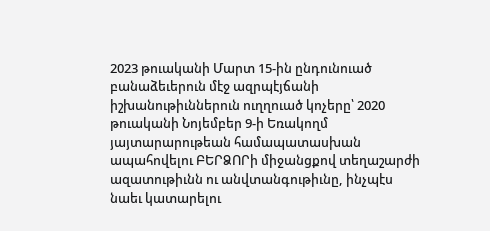2023 թուականի Մարտ 15-ին ընդունուած բանաձեւերուն մէջ ազրպէյճանի իշխանութիւններուն ուղղուած կոչերը՝ 2020 թուականի Նոյեմբեր 9-ի Եռակողմ յայտարարութեան համապատասխան ապահովելու ԲԵՐՁՈՐի միջանցքով տեղաշարժի ազատութիւնն ու անվտանգութիւնը, ինչպէս նաեւ կատարելու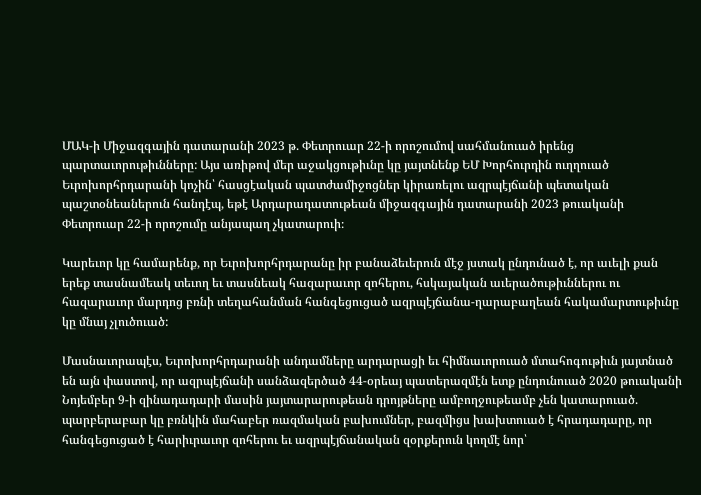ՄԱԿ-ի Միջազգային դատարանի 2023 թ. Փետրուար 22-ի որոշումով սահմանուած իրենց պարտաւորութիւնները: Այս առիթով մեր աջակցութիւնը կը յայտնենք ԵՄ Խորհուրդին ուղղուած Եւրոխորհրդարանի կոչին՝ հասցէական պատժամիջոցներ կիրառելու ազրպէյճանի պետական պաշտօնեաներուն հանդէպ, եթէ Արդարադատութեան միջազգային դատարանի 2023 թուականի Փետրուար 22-ի որոշումը անյապաղ չկատարուի։

Կարեւոր կը համարենք, որ Եւրոխորհրդարանը իր բանաձեւերուն մէջ յստակ ընդունած է, որ աւելի քան երեք տասնամեակ տեւող եւ տասնեակ հազարաւոր զոհերու, հսկայական աւերածութիւններու ու հազարաւոր մարդոց բռնի տեղահանման հանգեցուցած ազրպէյճանա-ղարաբաղեան հակամարտութիւնը կը մնայ չլուծուած:

Մասնաւորապէս, Եւրոխորհրդարանի անդամները արդարացի եւ հիմնաւորուած մտահոգութիւն յայտնած են այն փաստով, որ ազրպէյճանի սանձազերծած 44-օրեայ պատերազմէն ետք ընդունուած 2020 թուականի Նոյեմբեր 9-ի զինադադարի մասին յայտարարութեան դրոյթները ամբողջութեամբ չեն կատարուած. պարբերաբար կը բռնկին մահաբեր ռազմական բախումներ, բազմիցս խախտուած է հրադադարը, որ հանգեցուցած է հարիւրաւոր զոհերու եւ ազրպէյճանական զօրքերուն կողմէ նոր՝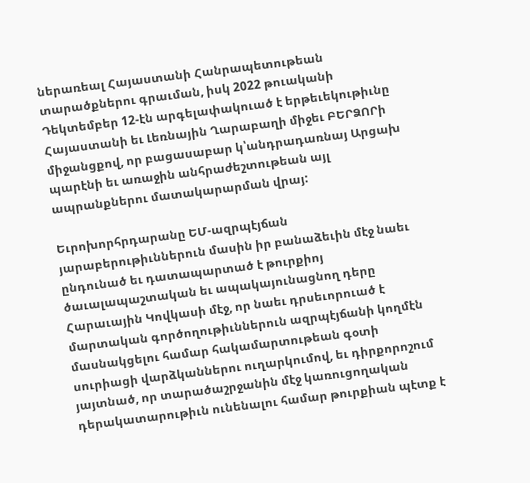ներառեալ Հայաստանի Հանրապետութեան տարածքներու գրաւման, իսկ 2022 թուականի Դեկտեմբեր 12-էն արգելափակուած է երթեւեկութիւնը Հայաստանի եւ Լեռնային Ղարաբաղի միջեւ ԲԵՐՁՈՐի միջանցքով, որ բացասաբար կ՝անդրադառնայ Արցախ պարէնի եւ առաջին անհրաժեշտութեան այլ ապրանքներու մատակարարման վրայ:

Եւրոխորհրդարանը ԵՄ-ազրպէյճան յարաբերութիւններուն մասին իր բանաձեւին մէջ նաեւ ընդունած եւ դատապարտած է թուրքիոյ ծաւալապաշտական եւ ապակայունացնող դերը Հարաւային Կովկասի մէջ, որ նաեւ դրսեւորուած է մարտական գործողութիւններուն ազրպէյճանի կողմէն մասնակցելու համար հակամարտութեան գօտի սուրիացի վարձկաններու ուղարկումով, եւ դիրքորոշում յայտնած, որ տարածաշրջանին մէջ կառուցողական դերակատարութիւն ունենալու համար թուրքիան պէտք է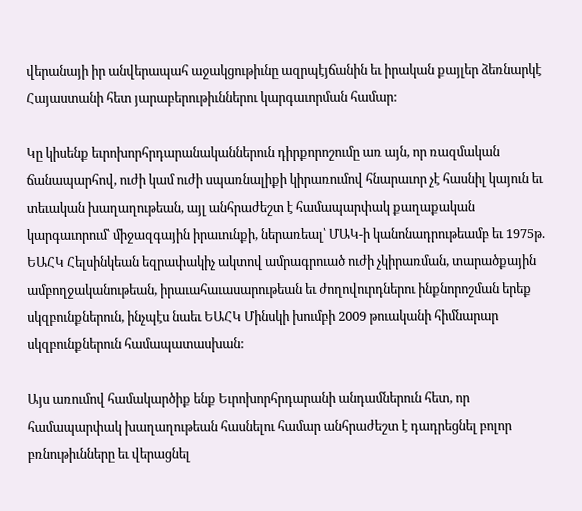վերանայի իր անվերապահ աջակցութիւնը ազրպէյճանին եւ իրական քայլեր ձեռնարկէ Հայաստանի հետ յարաբերութիւններու կարգաւորման համար:

Կը կիսենք եւրոխորհրդարանականներուն դիրքորոշումը առ այն, որ ռազմական ճանապարհով, ուժի կամ ուժի սպառնալիքի կիրառումով հնարաւոր չէ հասնիլ կայուն եւ տեւական խաղաղութեան, այլ անհրաժեշտ է համապարփակ քաղաքական կարգաւորում՝ միջազգային իրաւունքի, ներառեալ՝ ՄԱԿ-ի կանոնադրութեամբ եւ 1975թ. ԵԱՀԿ Հելսինկեան եզրափակիչ ակտով ամրագրուած ուժի չկիրառման, տարածքային ամբողջականութեան, իրաւահաւասարութեան եւ ժողովուրդներու ինքնորոշման երեք սկզբունքներուն, ինչպէս նաեւ ԵԱՀԿ Մինսկի խումբի 2009 թուականի հիմնարար սկզբունքներուն համապատասխան:

Այս առումով համակարծիք ենք Եւրոխորհրդարանի անդամներուն հետ, որ համապարփակ խաղաղութեան հասնելու համար անհրաժեշտ է դադրեցնել բոլոր բռնութիւնները եւ վերացնել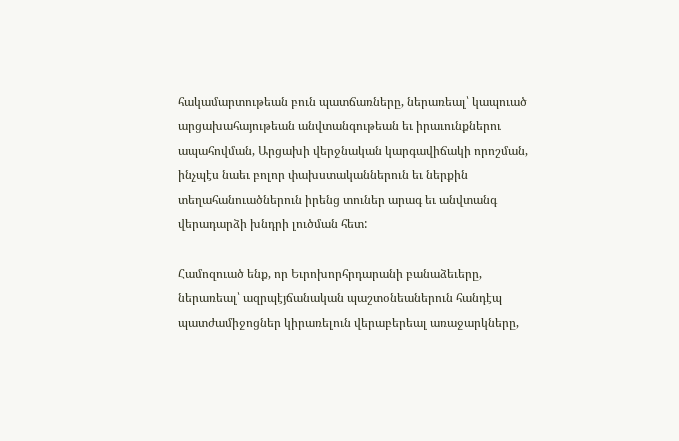հակամարտութեան բուն պատճառները, ներառեալ՝ կապուած արցախահայութեան անվտանգութեան եւ իրաւունքներու ապահովման, Արցախի վերջնական կարգավիճակի որոշման, ինչպէս նաեւ բոլոր փախստականներուն եւ ներքին տեղահանուածներուն իրենց տուներ արագ եւ անվտանգ վերադարձի խնդրի լուծման հետ:

Համոզուած ենք, որ Եւրոխորհրդարանի բանաձեւերը, ներառեալ՝ ազրպէյճանական պաշտօնեաներուն հանդէպ պատժամիջոցներ կիրառելուն վերաբերեալ առաջարկները,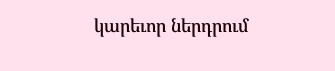կարեւոր ներդրում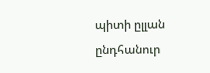պիտի ըլլան ընդհանուր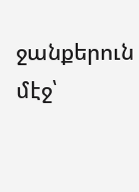ջանքերուն մէջ՝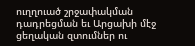ուղղուած շրջափակման դադրեցման եւ Արցախի մէջ ցեղական զտումներ ու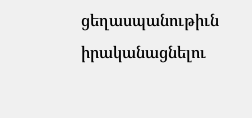ցեղասպանութիւն իրականացնելու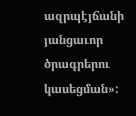ազրպէյճանի յանցաւոր ծրագրերու կասեցման»: